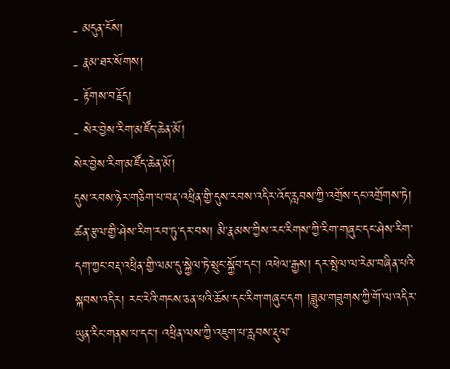- མདུན་ངོས།
- རྣམ་ཐར་སོགས།
- རྟོགས་བརྗོད།
- སེར་བྱེས་རིག་མཛོད་ཆེན་མོ།
སེར་བྱེས་རིག་མཛོད་ཆེན་མོ།
དུས་རབས་ཉེར་གཅིག་པ་བརྡ་འཕྲིན་གྱི་དུས་རབས་འདིར་འོད་རླབས་ཀྱི་འགྲོས་དང་འགྲོགས་ཏེ། ཚན་རྩལ་གྱི་ཤེས་རིག་རབ་ཏུ་དར་བས། མི་རྣམས་ཀྱིས་རང་རིགས་ཀྱི་རིག་གཞུང་དང་ཤེས་རིག་དག་ཀྱང་བརྡ་འཕྲིན་གྱི་ལམ་དུ་སྐྱེལ་ཏེ་སྲུང་སྐྱོབ་དང་། འཕེལ་རྒྱས། དར་སྤེལ་ལ་རེམ་བཞིན་པའི་སྐབས་འདིར། རང་རེའི་གངས་ཅན་པའི་ཆོས་དང་རིག་གཞུང་དག །ཟླུམ་གཟུགས་ཀྱི་གོ་ལ་འདིར་ཡུན་རིང་གནས་པ་དང་། འཕྲིན་ལས་ཀྱི་འཇུག་པ་རླབས་རྡུལ་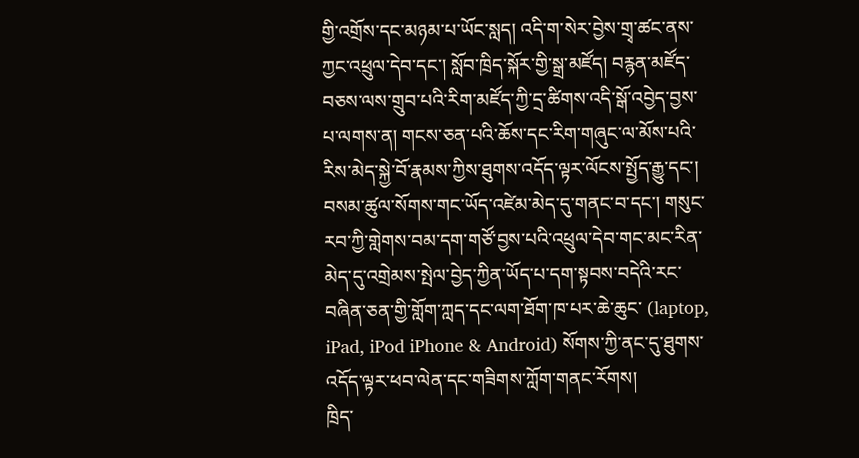གྱི་འགྲོས་དང་མཉམ་པ་ཡོང་སླད། འདི་ག་སེར་བྱེས་གྲྭ་ཚང་ནས་ཀྱང་འཕྲུལ་དེབ་དང་། སློབ་ཁྲིད་སྐོར་གྱི་སྒྲ་མཛོད། བརྙན་མཛོད་བཅས་ལས་གྲུབ་པའི་རིག་མཛོད་ཀྱི་དྲ་ཚིགས་འདི་སྒོ་འབྱེད་བྱས་པ་ལགས་ན། གངས་ཅན་པའི་ཆོས་དང་རིག་གཞུང་ལ་མོས་པའི་རིས་མེད་སྐྱེ་བོ་རྣམས་ཀྱིས་ཐུགས་འདོད་ལྟར་ལོངས་སྤྱོད་རྒྱུ་དང་། བསམ་ཚུལ་སོགས་གང་ཡོད་འཛེམ་མེད་དུ་གནང་བ་དང་། གསུང་རབ་ཀྱི་གླེགས་བམ་དག་གཙོ་བྱས་པའི་འཕྲུལ་དེབ་གང་མང་རིན་མེད་དུ་འགྲེམས་སྤེལ་བྱེད་ཀྱིན་ཡོད་པ་དག་སྟབས་བདེའི་རང་བཞིན་ཅན་གྱི་གློག་ཀླད་དང་ལག་ཐོག་ཁ་པར་ཆེ་ཆུང་ (laptop, iPad, iPod iPhone & Android) སོགས་ཀྱི་ནང་དུ་ཐུགས་འདོད་ལྟར་ཕབ་ལེན་དང་གཟིགས་ཀློག་གནང་རོགས།
ཁྲིད་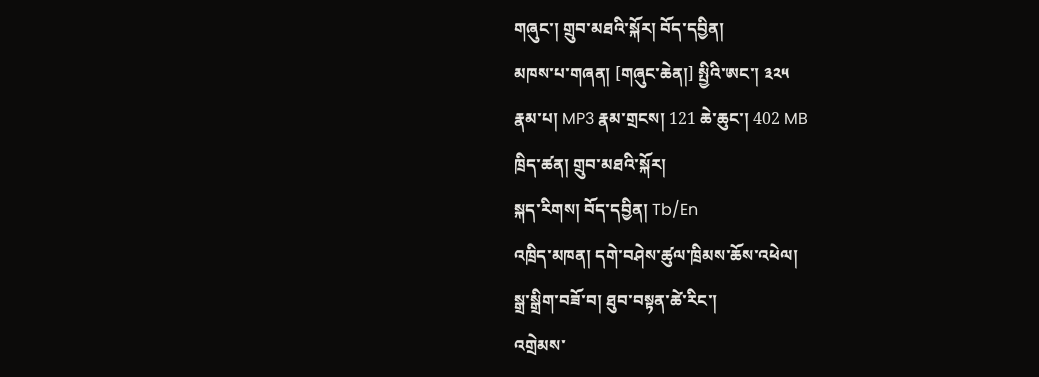གཞུང་། གྲུབ་མཐའི་སྐོར། བོད་དབྱིན།
མཁས་པ་གཞན། [གཞུང་ཆེན།] སྤྱིའི་ཨང་། ༣༢༥
རྣམ་པ། MP3 རྣམ་གྲངས། 121 ཆེ་ཆུང་། 402 MB
ཁྲིད་ཚན། གྲུབ་མཐའི་སྐོར།
སྐད་རིགས། བོད་དབྱིན། Tb/En
འཁྲིད་མཁན། དགེ་བཤེས་ཚུལ་ཁྲིམས་ཆོས་འཕེལ།
སྒྲ་སྒྲིག་བཟོ་བ། ཐུབ་བསྟན་ཚེ་རིང་།
འགྲེམས་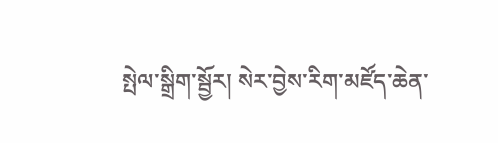སྤེལ་སྒྲིག་སྦྱོར། སེར་བྱེས་རིག་མཛོད་ཆེན་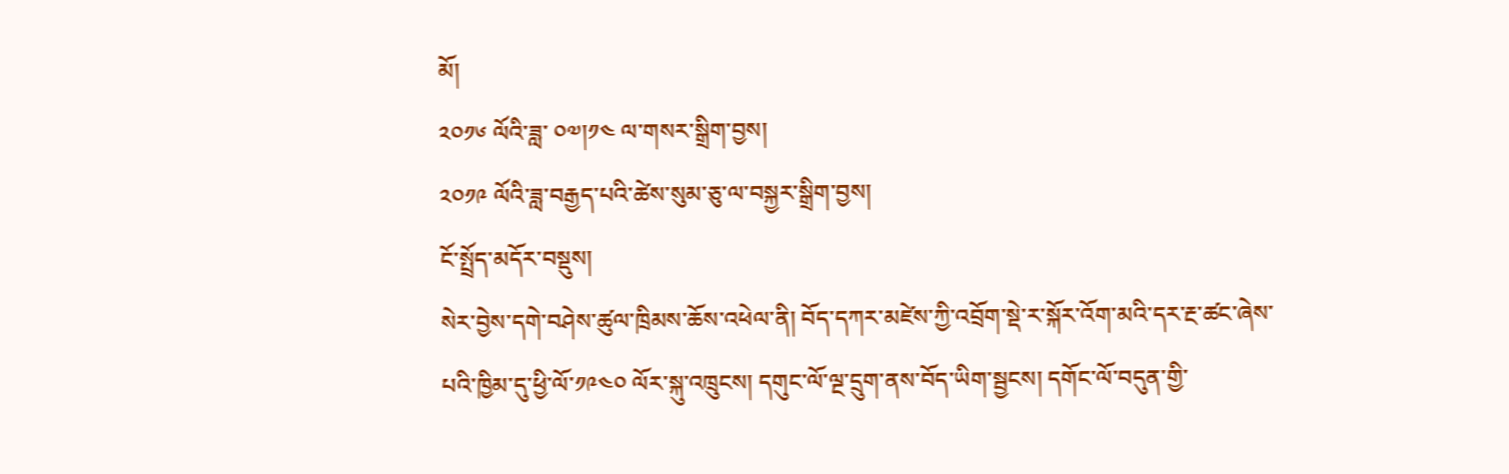མོ།
༢༠༡༦ ལོའི་ཟླ་ ༠༧།༡༤ ལ་གསར་སྒྲིག་བྱས།
༢༠༡༩ ལོའི་ཟླ་བརྒྱད་པའི་ཚེས་སུམ་ཅུ་ལ་བསྐྱར་སྒྲིག་བྱས།
ངོ་སྤྲོད་མདོར་བསྡུས།
སེར་བྱེས་དགེ་བཤེས་ཚུལ་ཁྲིམས་ཆོས་འཕེལ་ནི། བོད་དཀར་མཛེས་ཀྱི་འབྲོག་སྡེ་ར་སྐོར་འོག་མའི་དར་རྔ་ཚང་ཞེས་པའི་ཁྱིམ་དུ་ཕྱི་ལོ་༡༩༤༠ ལོར་སྐུ་འཁྲུངས། དགུང་ལོ་ལྔ་དྲུག་ནས་བོད་ཡིག་སྦྱངས། དགོང་ལོ་བདུན་གྱི་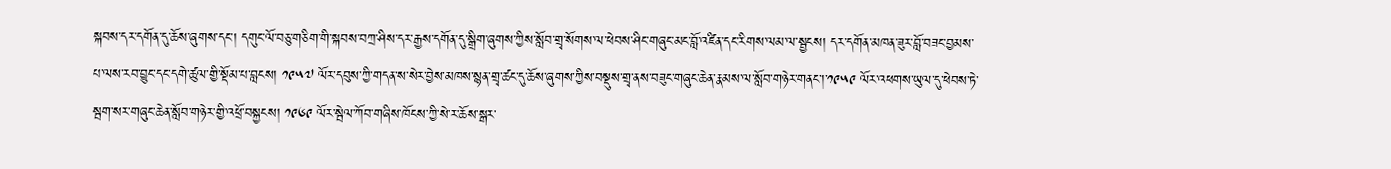སྐབས་དར་དགོན་དུ་ཆོས་ཞུགས་དང་། དགུང་ལོ་བཅུ་གཅིག་གི་སྐབས་བཀྲ་ཤིས་དར་རྒྱས་དགོན་དུ་སྒྲིག་ཞུགས་ཀྱིས་སློབ་གྲྭ་སོགས་ལ་ཕེབས་ཤིང་གཞུང་མང་བློ་འཛིན་དང་རིགས་ལམ་ལ་སྦྱངས། དར་དགོན་མཁན་ཟུར་བློ་བཟང་བྱམས་པ་ལས་རབ་བྱུང་དང་དགེ་ཚུལ་གྱི་སྡོམ་པ་བླངས། ༡༩༥༧ ལོར་དབུས་ཀྱི་གདན་ས་སེར་བྱེས་མཁས་སྙན་གྲྭ་ཚང་དུ་ཆོས་ཞུགས་ཀྱིས་བསྡུས་གྲྭ་ནས་བཟུང་གཞུང་ཆེན་རྣམས་ལ་སློབ་གཉེར་གནང་།་༡༩༥༩ ལོར་འཕགས་ཡུལ་དུ་ཕེབས་ཏེ་སྦག་སར་གཞུང་ཆེན་སློབ་གཉེར་གྱི་འཕྲོ་བསྐྱངས། ༡༩༦༩ ལོར་སྦེལ་ཀོབ་གཞིས་ཁོངས་ཀྱི་སེ་ར་ཆོས་སྒར་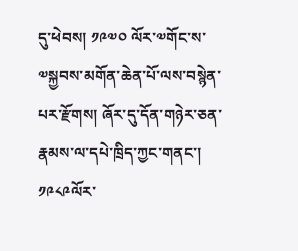དུ་ཕེབས། ༡༩༧༠ ལོར་༧གོང་ས་༧སྐྱབས་མགོན་ཆེན་པོ་ལས་བསྙེན་པར་རྫོགས། ཞོར་དུ་དོན་གཉེར་ཅན་རྣམས་ལ་དཔེ་ཁྲིད་ཀྱང་གནང་། ༡༩༨༩ལོར་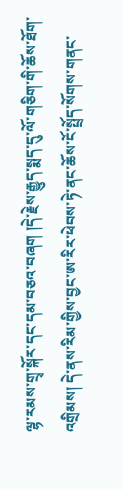ལྷ་རམས་གྲྭ་སྐོར་དང་དམ་བཅའ་བཞག །དེ་རྗེས་རྒྱུད་སྨད་དུ་ལོ་གཅིག་གི་ཆོས་ཐོག་འགྲིམས། དེ་ནས་རིམ་གྱིས་བྱང་ཨ་རིར་ཕེབས་ཏེ་ནང་ཆོས་ངོ་སྤྲོད་སོགས་གནང་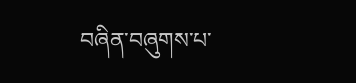བཞིན་བཞུགས་པ་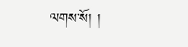ལགས་སོ། །